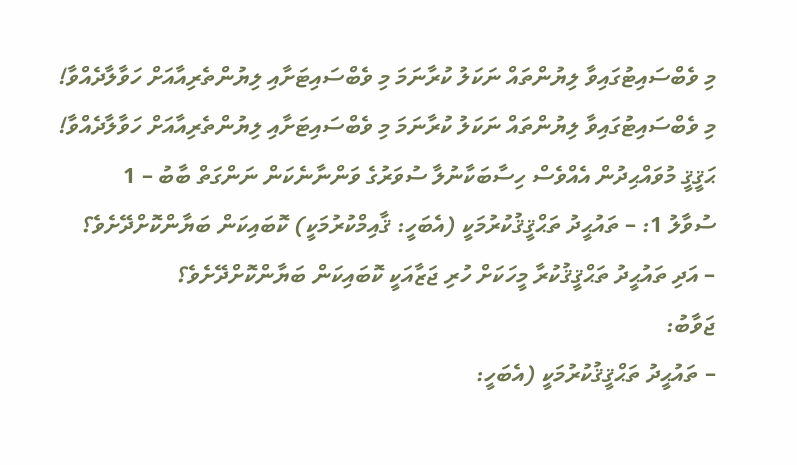މި ވެބްސައިޓުގައިވާ ލިޔުންތައް ނަކަލު ކުރާނަމަ މި ވެބްސައިޓަށާއި ލިޔުންތެރިއާއަށް ހަވާލާދެއްވާ!
މި ވެބްސައިޓުގައިވާ ލިޔުންތައް ނަކަލު ކުރާނަމަ މި ވެބްސައިޓަށާއި ލިޔުންތެރިއާއަށް ހަވާލާދެއްވާ!
ޙަޤީޤީ މުވައްޙިދުން އެއްވެސް ހިސާބަކާނުލާ ސުވަރުގެ ވަންނާނެކަން ނަންގަތް ބާބު – 1
ސުވާލު 1: – ތައުޙީދު ތަޙްޤީޤުކުރުމަކީ (އެބަހީ: ޤާއިމްކުރުމަކީ) ކޮބައިކަން ބަޔާންކޮށްދޭށެވެ؟
– އަދި ތައުޙީދު ތަޙްޤީޤުކުރާ މީހަކަށް ހުރި ޖަޒާއަކީ ކޮބައިކަން ބަޔާންކޮށްދޭށެވެ؟
ޖަވާބު:
– ތައުޙީދު ތަޙްޤީޤުކުރުމަކީ (އެބަހީ: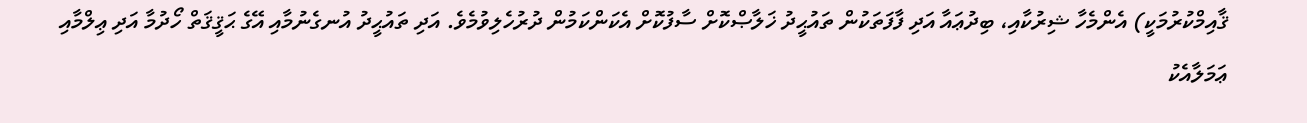ޤާއިމްކުރުމަކީ) އެންމެހާ ޝިރުކާއި، ބިދުޢައާ އަދި ފާފަތަކުން ތައުޙީދު ޚަލާޞްކޮށް ސާފުކޮށް އެކަންކަމުން ދުރުހެލިވުމެވެ. އަދި ތައުޙީދު އުނގެނުމާއި އޭގެ ޙަޤީޤަތް ހޯދުމާ އަދި ޢިލްމާއި ޢަމަލާއެކު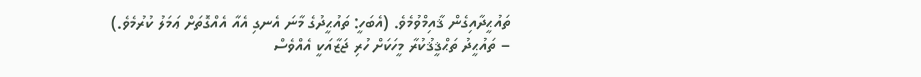ތައުޙީދާއިގެން ޤާއިމްވުމެވެ. (އެބަހީ: ތައުޙީދުގެ މާނަ އެނގި އެއާ އެއްގޮތަށް ޢަމަލު ކުރުމެވެ.)
– ތައުޙީދު ތަޙްޤީޤުކުރާ މީހަކަށް ހުރި ޖަޒާއަކީ އެއްވެސް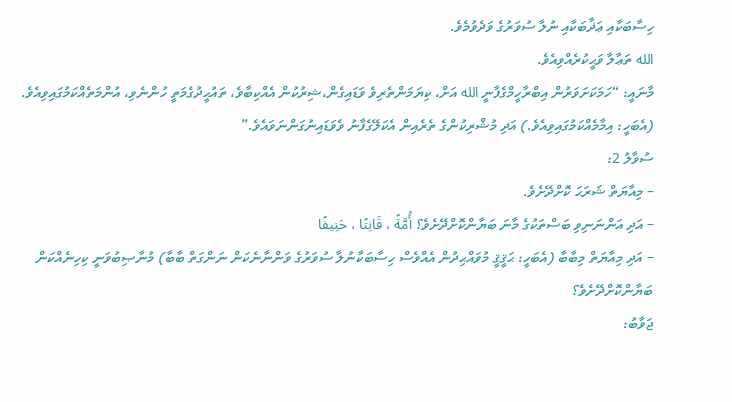ހިސާބަކާއި ޢަޛާބަކާއި ނުލާ ސުވަރުގެ ވަދެވުމެވެ.
الله ތަޢާލާ ވަޙީކުރެއްވިއެވެ.
މާނައީ: “ހަމަކަށަވަރުން އިބްރާހީމްގެފާނީ الله އަށް، ކިޔަމަންތެރިވެ ވަޑައިގެން،ޝިރުކުން އެއްކިބާވެ، ތައުޙީދުގެމަތީ ހުންނެވި، އުންމަތެއްކަމުގައިވިއެވެ. (އެބަހީ: އިމާމެއްކަމުގައިވިއެވެ.) އަދި މުޝްރިކުންގެ ތެރެއިން އެކަލޭގެފާނު ވެވަޑައިނުގަންނަވައެވެ.”
ސުވާލު 2:
– މިއާޔަތް ޝަރަޙަ ކޮށްދޭށެވެ.
– އަދި އަންނަނިވި ބަސްތަކުގެ މާނަ ބަޔާންކޮށްދޭށެވެ؟ أُمَّةً ، قَانِتًا ، حَنِيفًا
– އަދި މިއާޔަތް މިބާބާ (އެބަހީ: ޙަޤީޤީ މުވައްޙިދުން އެއްވެސް ހިސާބަކާނުލާ ސުވަރުގެ ވަންނާނެކަން ނަންގަތް ބާބާ) މުނާޞިބުވަނީ ކިހިނެއްކަން ބަޔާންކޮށްދޭށެވެ؟
ޖަވާބު: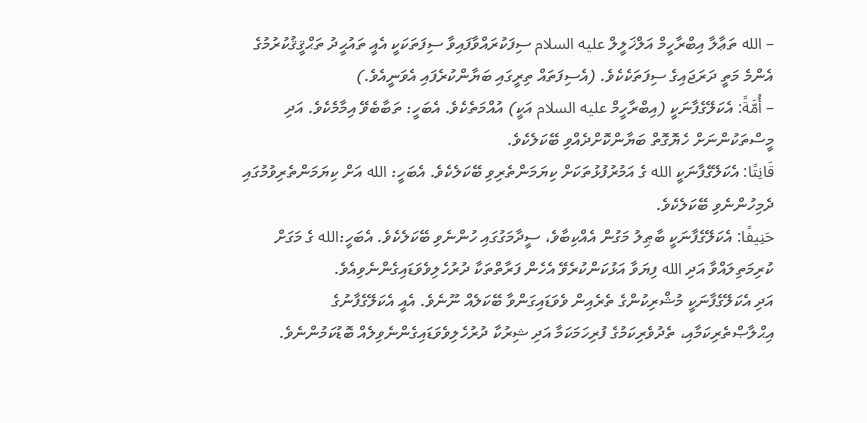– الله ތަޢާލާ އިބްރާހީމް އަލްޚަލީލް عليه السلام ސިފަކުރައްވާފައިވާ ސިފަތަކަކީ އެއީ ތައުޙީދު ތަޙްޤީޤުކުރުމުގެ އެންމެ މަތީ ދަރަޖައިގެ ސިފަތަކެކެވެ. (އެސިފަތައް ތިރީގައި ބަޔާންކުރެފައި އެވަނީއެވެ.)
– أُمَّةً: އެކަލޭގެފާނަކީ (އިބްރާހީމް عليه السلام އަކީ) އުއްމަތެކެވެ. އެބަހީ: ތަބާބެވޭ އިމާމެކެވެ. އަދި މީސްތަކުންނަށް ހެޔޮގޮތް ބަޔާންކޮށްދެއްވި ބޭކަލެކެވެ.
قَانِتًا: އެކަލޭގެފާނަކީ الله ގެ އަމުރުފުޅުތަކަށް ކިޔަމަންތެރިވި ބޭކަލެކެވެ. އެބަހީ: الله އަށް ކިޔަމަންތެރިވުމުގައި ދެމިހުންނެވި ބޭކަލެކެވެ.
حَنِيفًا: އެކަލޭގެފާނަކީ ބާޠިލު މަގުން އެއްކިބާވެ، ސީދާމަގުގައި ހުންނެވި ބޭކަލެކެވެ. އެބަހީ:الله ގެ މަގަށް ކުރިމަތިލައްވާ އަދި الله ފިޔަވާ އަޅުކަންކުރެވޭ އެހެން ފަރާތްތަކާ ދުރުހެލިވެވަޑައިގެންނެވިއެވެ.
އަދި އެކަލޭގެފާނަކީ މުޝްރިކުންގެ ތެރެއިން ވެވަޑައިގަންވާ ބޭކަލެއް ނޫނެވެ. އެއީ އެކަލޭގެފާނުގެ އިޙްލާޞްތެރިކަމާއި، ތެދުވެރިކަމުގެ ފުރިހަމަކަމާ އަދި ޝިރުކާ ދުރުހެލިވެވަޑައިގެންނެވިލެއް ބޮޑުކަމުންނެވެ.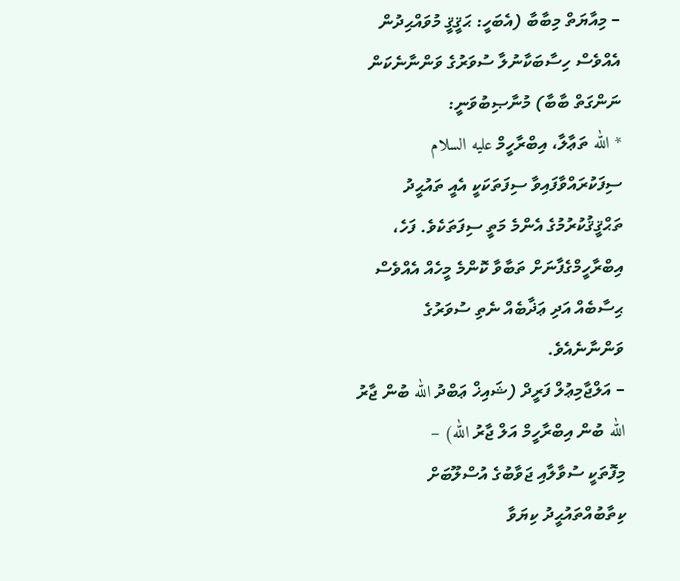– މިއާޔަތް މިބާބާ (އެބަހީ: ޙަޤީޤީ މުވައްޙިދުން އެއްވެސް ހިސާބަކާނުލާ ސުވަރުގެ ވަންނާނެކަން ނަންގަތް ބާބާ) މުނާޞިބުވަނީ:
* الله ތަޢާލާ، އިބްރާހީމް عليه السلام ސިފަކުރައްވާފައިވާ ސިފަތަކަކީ އެއީ ތައުޙީދު ތަޙްޤީޤުކުރުމުގެ އެންމެ މަތީ ސިފަތަކެވެ. ފަހެ، އިބްރާހީމްގެފާނަށް ތަބާވާ ކޮންމެ މީހެއް އެއްވެސް ޙިސާބެއް އަދި ޢަޛާބެއް ނެތި ސުވަރުގެ ވަންނާނެއެވެ.
– އަލްޖާމިޢުލް ފަރީދް (ޝައިޚް ޢަބްދު الله ބުން ޖާރު الله ބުން އިބްރާހީމް އަލް ޖާރު الله) –
މިފޮތަކީ ސުވާލާއި ޖަވާބުގެ އުސްލޫބަށް ކިތާބުއްތައުޙީދު ކިޔަވާ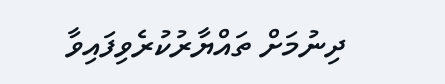ދިނުމަށް ތައްޔާރުކުރެވިފައިވާ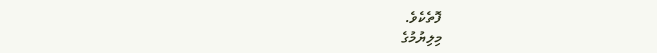ފޮތެކެވެ.
މިލިޔުމުގެ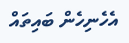އެހެނިހެން ބައިތައް